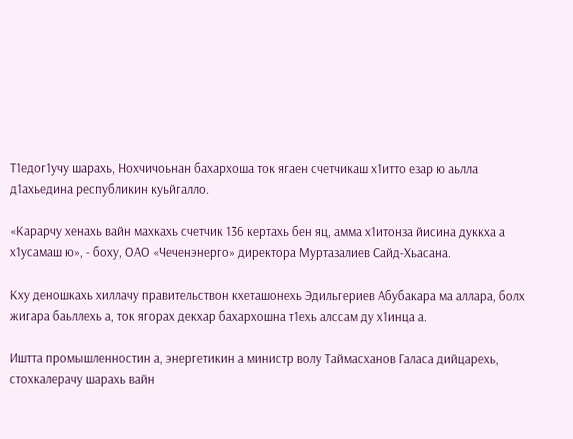Т1едог1учу шарахь, Нохчичоьнан бахархоша ток ягаен счетчикаш х1итто езар ю аьлла д1ахьедина республикин куьйгалло.

«Карарчу хенахь вайн махкахь счетчик 136 кертахь бен яц, амма х1итонза йисина дуккха а х1усамаш ю», - боху, ОАО «Чеченэнерго» директора Муртазалиев Сайд-Хьасана.

Кху деношкахь хиллачу правительствон кхеташонехь Эдильгериев Абубакара ма аллара, болх жигара баьллехь а, ток ягорах декхар бахархошна т1ехь алссам ду х1инца а.

Иштта промышленностин а, энергетикин а министр волу Таймасханов Галаса дийцарехь, стохкалерачу шарахь вайн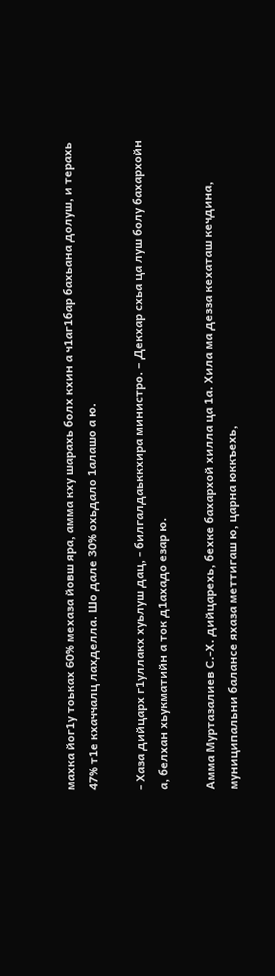махка йог1у тоьках 60% мехаза йовш яра, амма кху шарахь болх кхин а ч1аг1бар бахьана долуш, и терахь 47% т1е кхаччалц лахделла. Шо дале 30% охьдало 1алашо а ю.

- Хаза дийцарх г1уллакх хуьлуш дац, - билгалдаьккхира министро. – Декхар схьа ца луш болу бахархойн а, белхан хьукматийн а ток д1ахадо езар ю.

Амма Муртазалиев С.-Х. дийцарехь, бехке бахархой хилла ца 1а. Хила ма дезза кехаташ кечдина, муниципальни балансе яхаза меттигаш ю, царна юккъехь,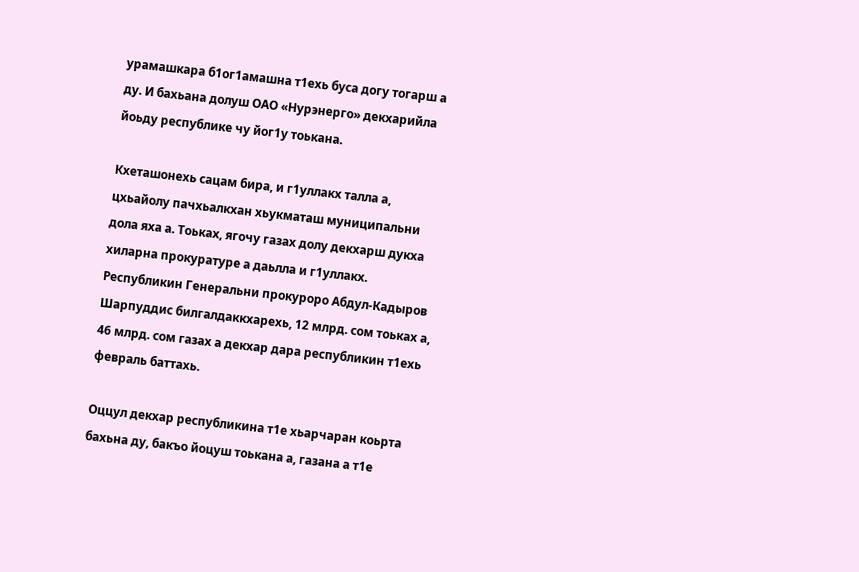урамашкара б1ог1амашна т1ехь буса догу тогарш а ду. И бахьана долуш ОАО «Нурэнерго» декхарийла йоьду республике чу йог1у тоькана.

Кхеташонехь сацам бира, и г1уллакх талла а, цхьайолу пачхьалкхан хьукматаш муниципальни дола яха а. Тоьках, ягочу газах долу декхарш дукха хиларна прокуратуре а даьлла и г1уллакх. Республикин Генеральни прокуроро Абдул-Кадыров Шарпуддис билгалдаккхарехь, 12 млрд. сом тоьках а, 46 млрд. сом газах а декхар дара республикин т1ехь февраль баттахь.

Оццул декхар республикина т1е хьарчаран коьрта бахьна ду, бакъо йоцуш тоькана а, газана а т1е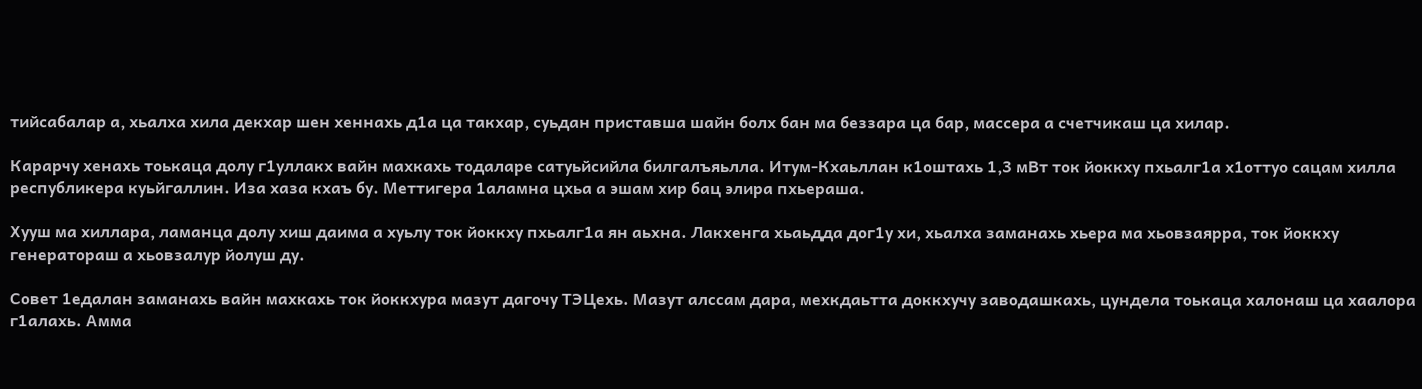тийсабалар а, хьалха хила декхар шен хеннахь д1а ца такхар, суьдан приставша шайн болх бан ма беззара ца бар, массера а счетчикаш ца хилар.

Карарчу хенахь тоькаца долу г1уллакх вайн махкахь тодаларе сатуьйсийла билгалъяьлла. Итум-Кхаьллан к1оштахь 1,3 мВт ток йоккху пхьалг1а х1оттуо сацам хилла республикера куьйгаллин. Иза хаза кхаъ бу. Меттигера 1аламна цхьа а эшам хир бац элира пхьераша.

Хууш ма хиллара, ламанца долу хиш даима а хуьлу ток йоккху пхьалг1а ян аьхна. Лакхенга хьаьдда дог1у хи, хьалха заманахь хьера ма хьовзаярра, ток йоккху генератораш а хьовзалур йолуш ду.

Совет 1едалан заманахь вайн махкахь ток йоккхура мазут дагочу ТЭЦехь. Мазут алссам дара, мехкдаьтта доккхучу заводашкахь, цундела тоькаца халонаш ца хаалора г1алахь. Амма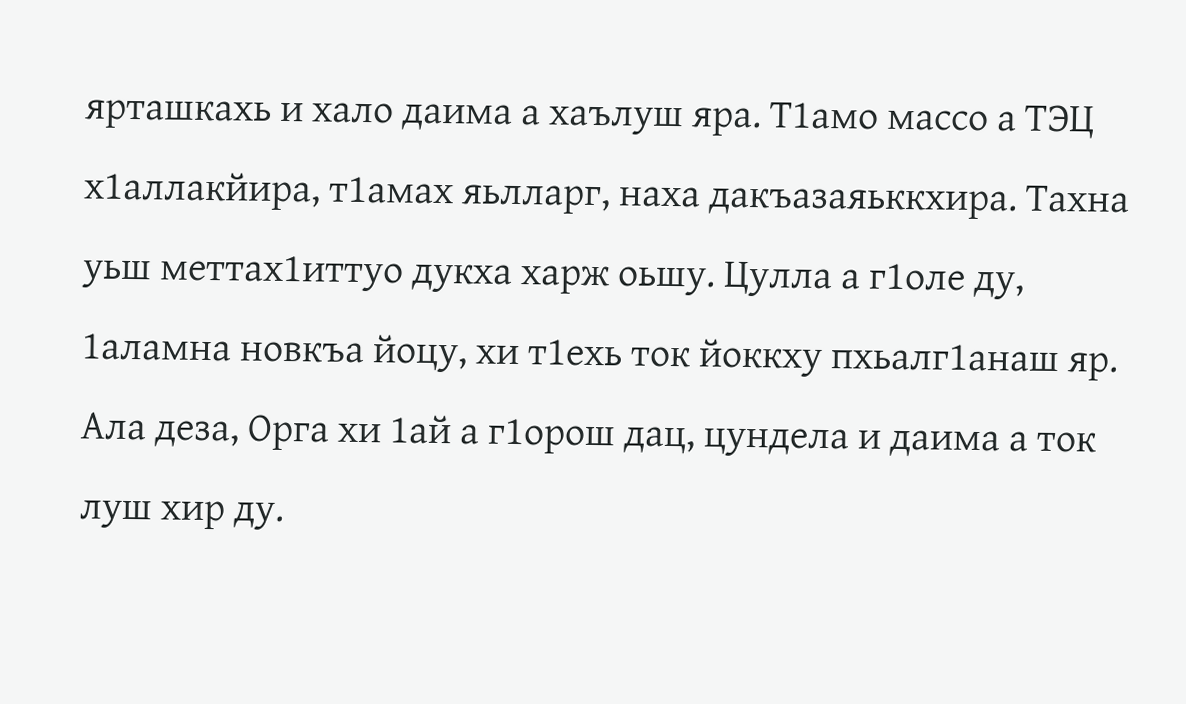ярташкахь и хало даима а хаълуш яра. Т1амо массо а ТЭЦ х1аллакйира, т1амах яьлларг, наха дакъазаяьккхира. Тахна уьш меттах1иттуо дукха харж оьшу. Цулла а г1оле ду, 1аламна новкъа йоцу, хи т1ехь ток йоккху пхьалг1анаш яр. Ала деза, Орга хи 1ай а г1орош дац, цундела и даима а ток луш хир ду.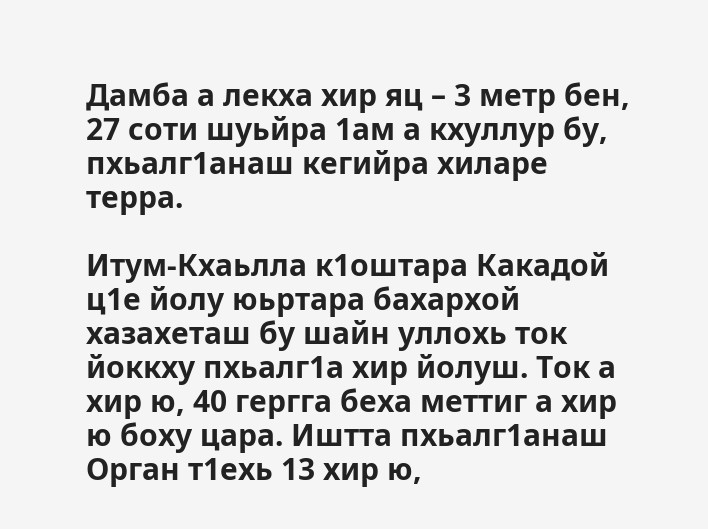Дамба а лекха хир яц – 3 метр бен, 27 соти шуьйра 1ам а кхуллур бу, пхьалг1анаш кегийра хиларе терра.

Итум-Кхаьлла к1оштара Какадой ц1е йолу юьртара бахархой хазахеташ бу шайн уллохь ток йоккху пхьалг1а хир йолуш. Ток а хир ю, 40 гергга беха меттиг а хир ю боху цара. Иштта пхьалг1анаш Орган т1ехь 13 хир ю,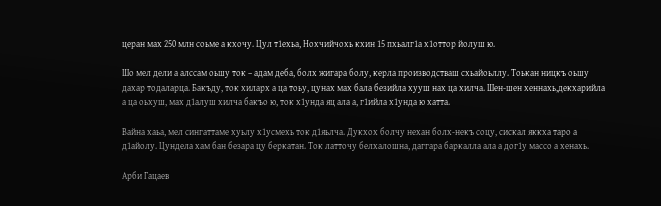церан мах 250 млн соьме а кхочу. Цул т1ехьа, Нохчийчохь кхин 15 пхьалг1а х1оттор йолуш ю.

Шо мел дели а алссам оьшу ток – адам деба, болх жигара болу, керла производстваш схьайоьллу. Тоькан ницкъ оьшу дахар тодаларца. Бакъду, ток хиларх а ца тоьу, цунах мах бала безийла хууш нах ца хилча. Шен-шен хеннахь,декхарийла а ца оьхуш, мах д1алуш хилча бакъо ю, ток х1унда яц ала а, г1ийла х1унда ю хатта.

Вайна хаьа, мел сингаттаме хуьлу х1усмехь ток д1яьлча. Дукхох болчу нехан болх-некъ соцу, сискал яккха таро а д1айолу. Цундела хам бан безара цу беркатан. Ток латточу белхалошна, даггара баркалла ала а дог1у массо а хенахь.

Арби Гацаев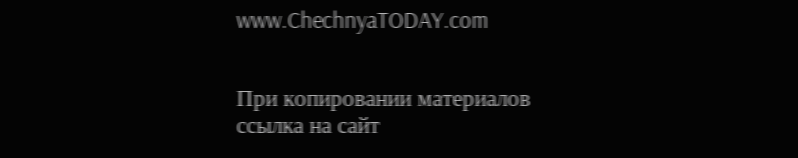www.ChechnyaTODAY.com


При копировании материалов ссылка на сайт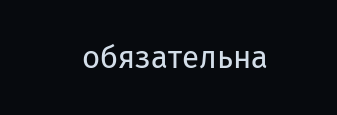обязательна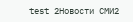test 2Новости СМИ2